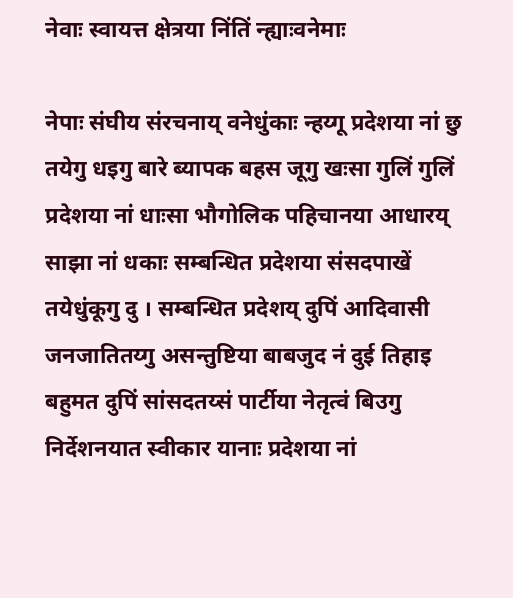नेवाः स्वायत्त क्षेत्रया निंतिं न्ह्याःवनेमाः

नेपाः संघीय संरचनाय् वनेधुंकाः न्हय्गू प्रदेशया नां छु तयेगु धइगु बारे ब्यापक बहस जूगु खःसा गुलिं गुलिं प्रदेशया नां धाःसा भौगोलिक पहिचानया आधारय् साझा नां धकाः सम्बन्धित प्रदेशया संसदपाखें तयेधुंकूगु दु । सम्बन्धित प्रदेशय् दुपिं आदिवासी जनजातितय्गु असन्तुष्टिया बाबजुद नं दुई तिहाइ बहुमत दुपिं सांसदतय्सं पार्टीया नेतृत्वं बिउगु निर्देशनयात स्वीकार यानाः प्रदेशया नां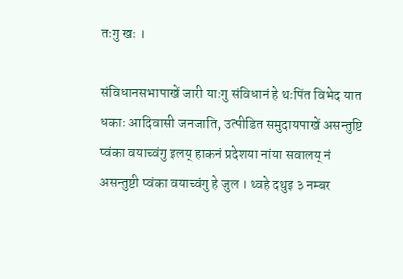तःगु खः ।

संविधानसभापाखें जारी याःगु संविधानं हे थःपिंत विभेद यात धकाः आदिवासी जनजाति, उत्पीडित समुदायपाखें असन्तुष्टि प्वंका वयाच्वंगु इलय् हाकनं प्रदेशया नांया सवालय् नं असन्तुष्टी प्वंका वयाच्वंगु हे जुल । थ्वहे दथुइ ३ नम्बर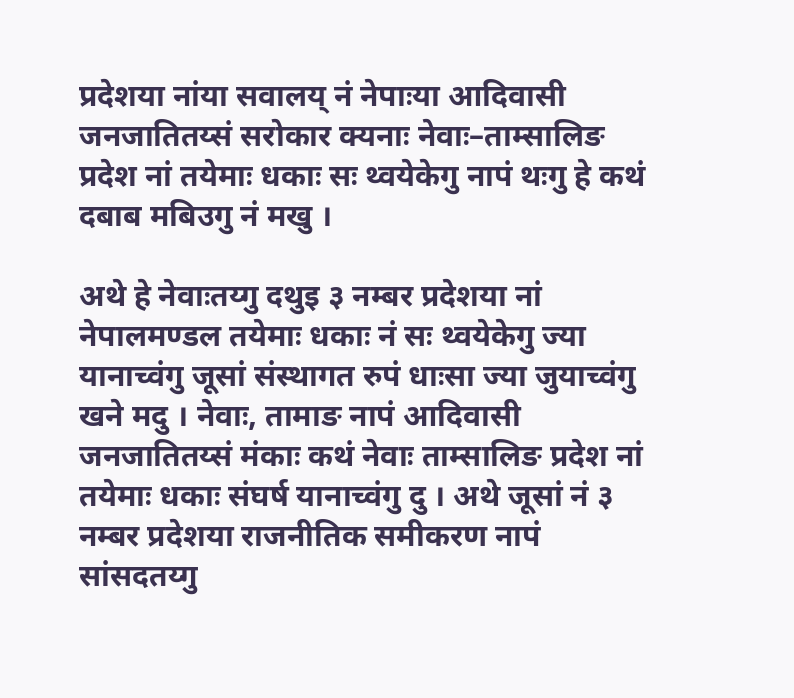प्रदेशया नांया सवालय् नं नेपाःया आदिवासी जनजातितय्सं सरोकार क्यनाः नेवाः–ताम्सालिङ प्रदेश नां तयेमाः धकाः सः थ्वयेकेगु नापं थःगु हे कथं दबाब मबिउगु नं मखु ।

अथे हे नेवाःतय्गु दथुइ ३ नम्बर प्रदेशया नां नेपालमण्डल तयेमाः धकाः नं सः थ्वयेकेगु ज्या यानाच्वंगु जूसां संस्थागत रुपं धाःसा ज्या जुयाच्वंगु खने मदु । नेवाः, तामाङ नापं आदिवासी जनजातितय्सं मंकाः कथं नेवाः ताम्सालिङ प्रदेश नां तयेमाः धकाः संघर्ष यानाच्वंगु दु । अथे जूसां नं ३ नम्बर प्रदेशया राजनीतिक समीकरण नापं सांसदतय्गु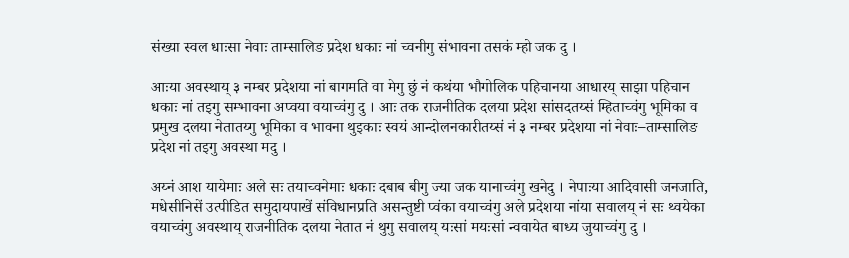संख्या स्वल धाःसा नेवाः ताम्सालिङ प्रदेश धकाः नां च्वनीगु संभावना तसकं म्हो जक दु ।

आःया अवस्थाय् ३ नम्बर प्रदेशया नां बागमति वा मेगु छुं नं कथंया भौगोलिक पहिचानया आधारय् साझा पहिचान धकाः नां तइगु सम्भावना अप्वया वयाच्वंगु दु । आः तक राजनीतिक दलया प्रदेश सांसदतय्सं म्हिताच्वंगु भूमिका व प्रमुख दलया नेतातय्गु भूमिका व भावना थुइकाः स्वयं आन्दोलनकारीतय्सं नं ३ नम्बर प्रदेशया नां नेवाः–ताम्सालिङ प्रदेश नां तइगु अवस्था मदु ।

अय्नं आश यायेमाः अले सः तयाच्वनेमाः धकाः दबाब बीगु ज्या जक यानाच्वंगु खनेदु । नेपाःया आदिवासी जनजाति, मधेसीनिसें उत्पीडित समुदायपाखें संविधानप्रति असन्तुष्टी प्वंका वयाच्वंगु अले प्रदेशया नांया सवालय् नं सः थ्वयेका वयाच्वंगु अवस्थाय् राजनीतिक दलया नेतात नं थुगु सवालय् यःसां मयःसां न्ववायेत बाध्य जुयाच्वंगु दु ।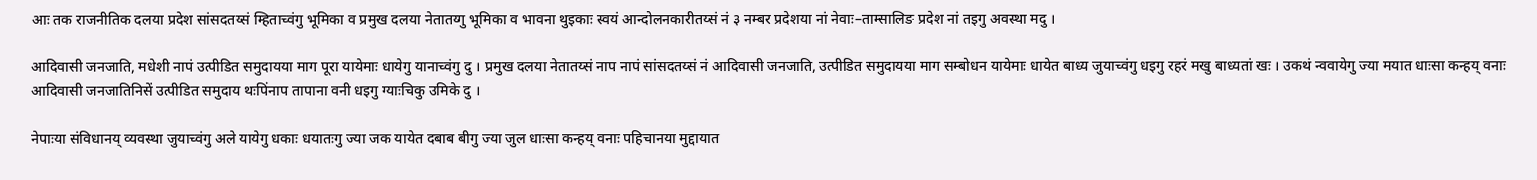आः तक राजनीतिक दलया प्रदेश सांसदतय्सं म्हिताच्वंगु भूमिका व प्रमुख दलया नेतातय्गु भूमिका व भावना थुइकाः स्वयं आन्दोलनकारीतय्सं नं ३ नम्बर प्रदेशया नां नेवाः–ताम्सालिङ प्रदेश नां तइगु अवस्था मदु ।

आदिवासी जनजाति, मधेशी नापं उत्पीडित समुदायया माग पूरा यायेमाः धायेगु यानाच्वंगु दु । प्रमुख दलया नेतातय्सं नाप नापं सांसदतय्सं नं आदिवासी जनजाति, उत्पीडित समुदायया माग सम्बोधन यायेमाः धायेत बाध्य जुयाच्वंगु धइगु रहरं मखु बाध्यतां खः । उकथं न्ववायेगु ज्या मयात धाःसा कन्हय् वनाः आदिवासी जनजातिनिसें उत्पीडित समुदाय थःपिंनाप तापाना वनी धइगु ग्याःचिकु उमिके दु ।

नेपाःया संविधानय् व्यवस्था जुयाच्वंगु अले यायेगु धकाः धयातःगु ज्या जक यायेत दबाब बीगु ज्या जुल धाःसा कन्हय् वनाः पहिचानया मुद्दायात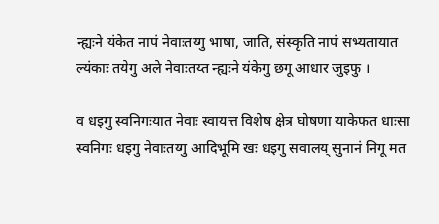न्ह्यःने यंकेत नापं नेवाःतय्गु भाषा, जाति, संस्कृति नापं सभ्यतायात ल्यंकाः तयेगु अले नेवाःतय्त न्ह्यःने यंकेगु छगू आधार जुइफु ।

व धइगु स्वनिगःयात नेवाः स्वायत्त विशेष क्षेत्र घोषणा याकेफत धाःसा स्वनिगः धइगु नेवाःतय्गु आदिभूमि खः धइगु सवालय् सुनानं निगू मत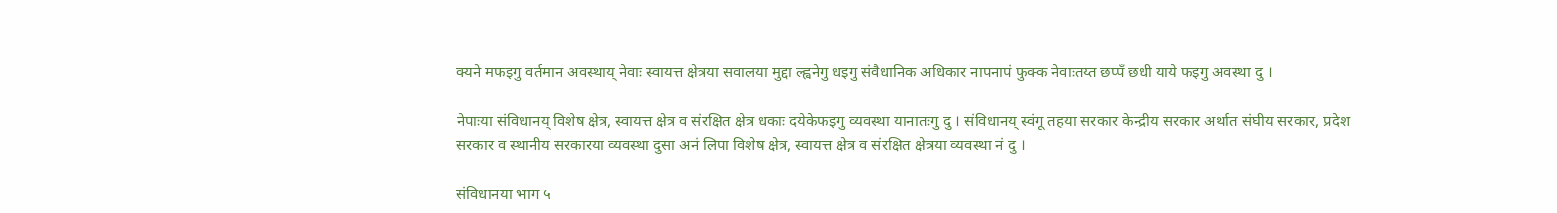क्यने मफइगु वर्तमान अवस्थाय् नेवाः स्वायत्त क्षेत्रया सवालया मुद्दा ल्ह्वनेगु धइगु संवैधानिक अधिकार नापनापं फुक्क नेवाःतय्त छप्पँ छधी याये फइगु अवस्था दु ।

नेपाःया संविधानय् विशेष क्षेत्र, स्वायत्त क्षेत्र व संरक्षित क्षेत्र धकाः दयेकेफइगु व्यवस्था यानातःगु दु । संविधानय् स्वंगू तहया सरकार केन्द्रीय सरकार अर्थात संघीय सरकार, प्रदेश सरकार व स्थानीय सरकारया व्यवस्था दुसा अनं लिपा विशेष क्षेत्र, स्वायत्त क्षेत्र व संरक्षित क्षेत्रया व्यवस्था नं दु ।

संविधानया भाग ५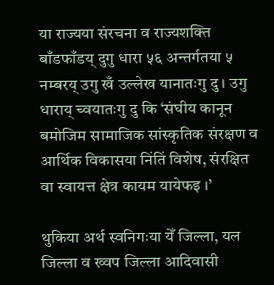या राज्यया संरचना व राज्यशक्ति बाँडफाँडय् दुगु धारा ५६ अन्तर्गतया ५ नम्बरय् उगु खँ उल्लेख यानातःगु दु । उगु धाराय् च्वयातःगु दु कि ‘संघीय कानून बमोजिम सामाजिक सांस्कृतिक संरक्षण व आर्थिक विकासया निंतिं विशेष, संरक्षित वा स्वायत्त क्षेत्र कायम यायेफइ ।’

थुकिया अर्थ स्वनिगःया येँ जिल्ला, यल जिल्ला व ख्वप जिल्ला आदिवासी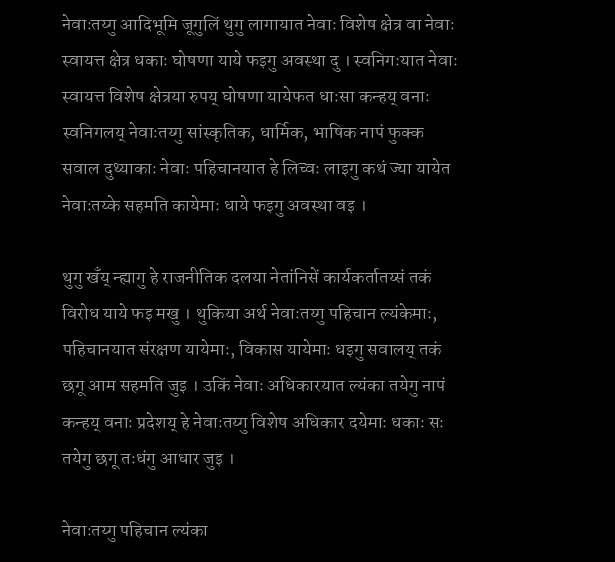नेवाःतय्गु आदिभूमि जूगुलिं थुगु लागायात नेवाः विशेष क्षेत्र वा नेवाः स्वायत्त क्षेत्र धकाः घोषणा याये फइगु अवस्था दु । स्वनिगःयात नेवाः स्वायत्त विशेष क्षेत्रया रुपय् घोषणा यायेफत धाःसा कन्हय् वनाः स्वनिगलय् नेवाःतय्गु सांस्कृतिक, धार्मिक, भाषिक नापं फुक्क सवाल दुथ्याकाः नेवाः पहिचानयात हे लिच्वः लाइगु कथं ज्या यायेत नेवाःतय्के सहमति कायेमाः धाये फइगु अवस्था वइ ।

थुगु खँय् न्ह्यागु हे राजनीतिक दलया नेतांनिसें कार्यकर्तातय्सं तकं विरोध याये फइ मखु । थुकिया अर्थ नेवाःतय्गु पहिचान ल्यंकेमाः, पहिचानयात संरक्षण यायेमाः, विकास यायेमाः धइगु सवालय् तकं छगू आम सहमति जुइ । उकिं नेवाः अधिकारयात ल्यंका तयेगु नापं कन्हय् वनाः प्रदेशय् हे नेवाःतय्गु विशेष अधिकार दयेमाः धकाः सः तयेगु छगू तःधंगु आधार जुइ ।

नेवाःतय्गु पहिचान ल्यंका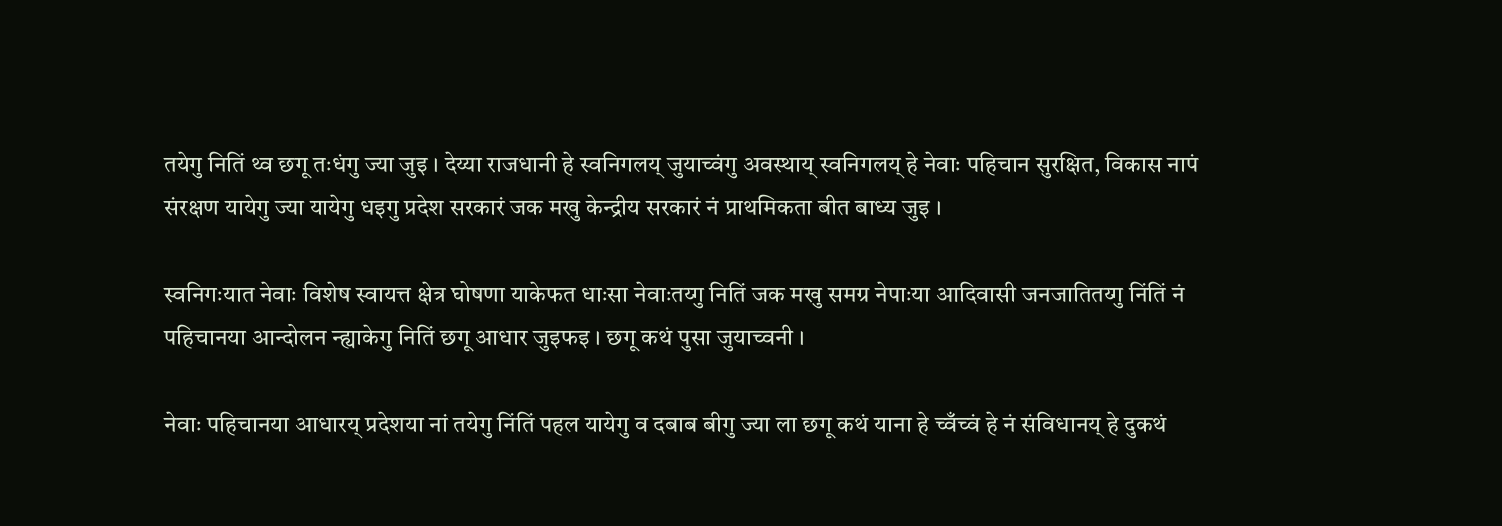तयेगु नितिं थ्व छगू तःधंगु ज्या जुइ । देय्या राजधानी हे स्वनिगलय् जुयाच्वंगु अवस्थाय् स्वनिगलय् हे नेवाः पहिचान सुरक्षित, विकास नापं संरक्षण यायेगु ज्या यायेगु धइगु प्रदेश सरकारं जक मखु केन्द्रीय सरकारं नं प्राथमिकता बीत बाध्य जुइ ।

स्वनिगःयात नेवाः विशेष स्वायत्त क्षेत्र घोषणा याकेफत धाःसा नेवाःतय्गु नितिं जक मखु समग्र नेपाःया आदिवासी जनजातितय्गु निंतिं नं पहिचानया आन्दोलन न्ह्याकेगु नितिं छगू आधार जुइफइ । छगू कथं पुसा जुयाच्वनी ।

नेवाः पहिचानया आधारय् प्रदेशया नां तयेगु निंतिं पहल यायेगु व दबाब बीगु ज्या ला छगू कथं याना हे च्वँच्वं हे नं संविधानय् हे दुकथं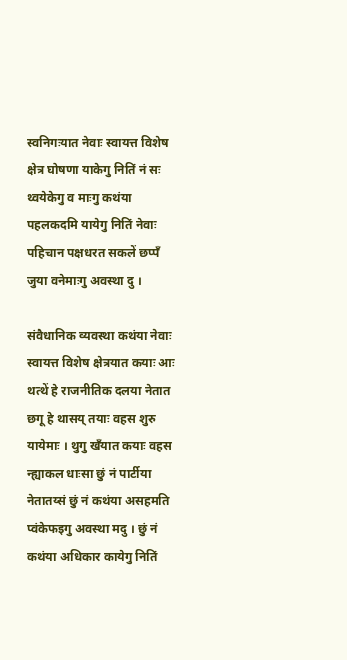स्वनिगःयात नेवाः स्वायत्त विशेष क्षेत्र घोषणा याकेगु नितिं नं सः थ्वयेकेगु व माःगु कथंया पहलकदमि यायेगु नितिं नेवाः पहिचान पक्षधरत सकलें छप्पँ जुया वनेमाःगु अवस्था दु ।

संवैधानिक व्यवस्था कथंया नेवाः स्वायत्त विशेष क्षेत्रयात कयाः आः थत्थें हे राजनीतिक दलया नेतात छगू हे थासय् तयाः वहस शुरु यायेमाः । थुगु खँयात कयाः वहस न्ह्याकल धाःसा छुं नं पार्टीया नेतातय्सं छुं नं कथंया असहमति प्वंकेफइगु अवस्था मदु । छुं नं कथंया अधिकार कायेगु नितिं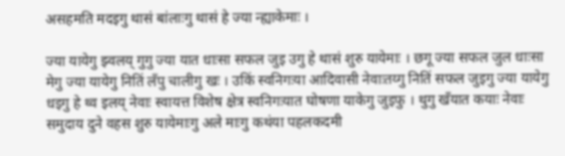असहमति मदइगु थासं बांलाःगु थासं हे ज्या न्ह्याकेमाः ।

ज्या यायेगु झ्वलय् गुगु ज्या यात धाःसा सफल जुइ उगु हे थासं शुरु यायेमाः । छगू ज्या सफल जुल धाःसा मेगु ज्या यायेगु नितिं लँपु चालीगु खः । उकिं स्वनिगःया आदिवासी नेवाःतय्गु नितिं सफल जुइगु ज्या यायेगु धइगु हे थ्व इलय् नेवाः स्वायत्त विशेष क्षेत्र स्वनिगःयात घोषणा याकेगु जुइफु । थुगु खँयात कयाः नेवाः समुदाय दुने वहस शुरु यायेमाःगु अले माःगु कथंया पहलकदमी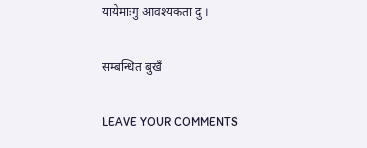यायेमाःगु आवश्यकता दु ।

सम्बन्धित बुखँ

LEAVE YOUR COMMENTS